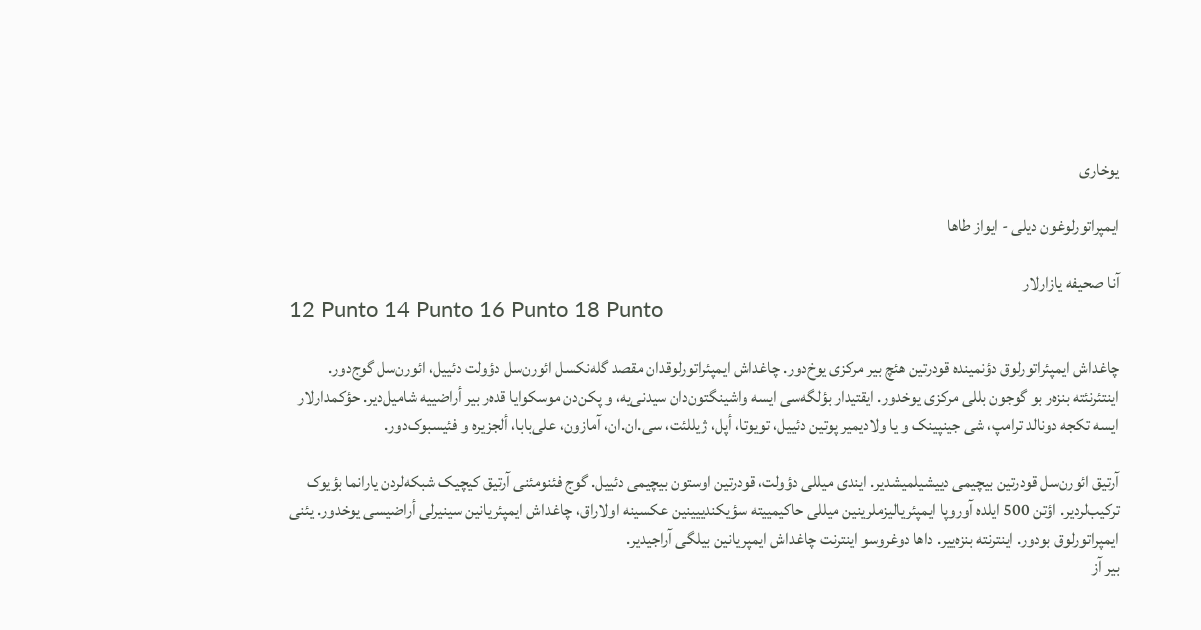یوخاری

ایمپراتورلوغون دیلی - ایواز طاها

آنا صحیفه یازارلار
12 Punto 14 Punto 16 Punto 18 Punto

چاغداش ایمپئراتورلوق دؤنمینده قودرتین هئچ بیر مرکزی یوخ‌دور. چاغداش ایمپئراتورلوقدان مقصد گله‌نکسل ائورن‌سل دؤولت دئییل، ائورن‌سل گوج‌دور. اینتئرنئته بنزه‌ر بو گوجون بللی مرکزی یوخدور. ایقتیدار بؤلگه‌سی ایسه واشینگتون‌دان سیدنی‌یه، و پکن‌دن موسکوایا قده‌ر بیر أراضییه شامیل‌دیر. حؤکمدارلار ایسه تکجه دونالد ترامپ، شی جینپینک و یا ولادیمیر پوتین دئییل، تویوتا، أپل، ژیللئت، سی.ان.ان، آمازون، علی‌بابا، ألجزیره و فئیسبوک‌دور.

آرتیق ائورن‌سل‌ قودرتین بیچیمی دییشیلمیشدیر. ایندی میللی دؤولت، قودرتین اوستون بیچیمی دئییل. گوج فئنومئنی آرتیق کیچیک شبکه‌لردن یارانما بؤیوک ترکیب‌لردیر. اؤتن 500 ایلده آوروپا ایمپئریالیزملرینین میللی حاکیمییته سؤیکندییینین عکسینه اولا‌راق، چاغداش ایمپئریانین سینیرلی أراضیسی یوخدور. یئنی ایمپراتورلوق بودور. اینترنته بنزه‌ییر. داها دوغروسو اینترنت چاغداش ایمپریانین بیلگی آراجیدیر.
بیر آز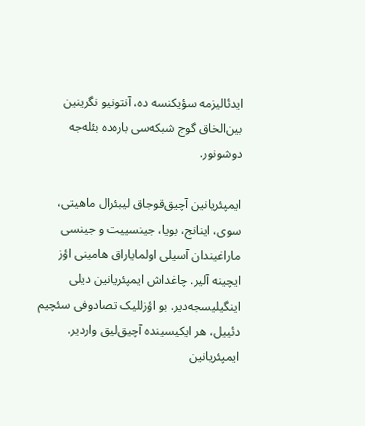ایدئالیزمه سؤیکنسه ده، آنتونیو نگرینین بین‌الخاق گوج شبکه‌سی باره‌ده بئله‌جه دوشونور.

ایمپئریانین آچیق‌قوجاق لیبئرال ماهیتی، سوی، اینانج، بویا، جینسییت و جینسی ماراغیندان آسیلی اولمایا‌راق هامینی اؤز ایچینه آلیر. چاغداش ایمپئریانین دیلی اینگیلیسجه‌دیر. بو اؤزللیک تصادوفی سئچیم دئییل، هر ایکیسینده آچیق‌لیق واردیر. ایمپئریانین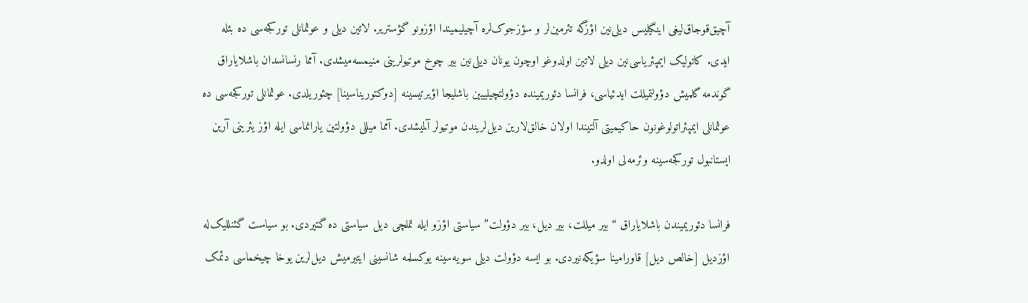آچیق‌قوجاق‌لیغی اینگیلیس دیلی‌نین اؤزگه تئرمین‌لر و سؤزجوک‌لره آچیلیمیندا اؤزونو گؤستریر. لاتین دیلی و عوثمانلی تورکجه‌سی ده بئله ایدی. کاتولیک ایمپئریاسی‌نین دیلی لاتین اولدوغو اوچون یونان دیلی‌نین بیر چوخ موتیو‌لرینی منیمسه‌میشدی. آمما رنسانسدان باشلایا‌راق گوندمه گلمیش دؤولتمیللت ایدئیاسی، فرانسا دئوریمینده دؤولتچیلییین باشلیجا اؤیرتیسینه [دوکتوریناسینا] چئوریلدی. عوثمانلی تورکجه‌سی‌ ده عوثمانلی ایمپئراتولوغونون حاکیمیتی آلتیندا اولان خالق‌لارین دیل‌لریندن موتیولر آلمیشدی. آمما میللی دؤولتین یارانماسی ایله اؤز یئرینی آرین ایستانبول تورکجه‌سینه وئرمه‌لی اولدو.

فرانسا دئوریمیندن باشلایا‌راق “بیر میللت، بیر دیل، بیر دؤولت” سیاستی اؤزو ایله تملچی دیل سیاستی ده گتیردی. بو سیاست گئنللیک‌له اؤزدیل [خالص دیل] قاورامینا سؤیکه‌نیردی. بو ایسه دؤولت دیلی سویه‌سینه یوکسلمه شانسینی ایتیرمیش دیل‌لرین یوخا چیخماسی دئمک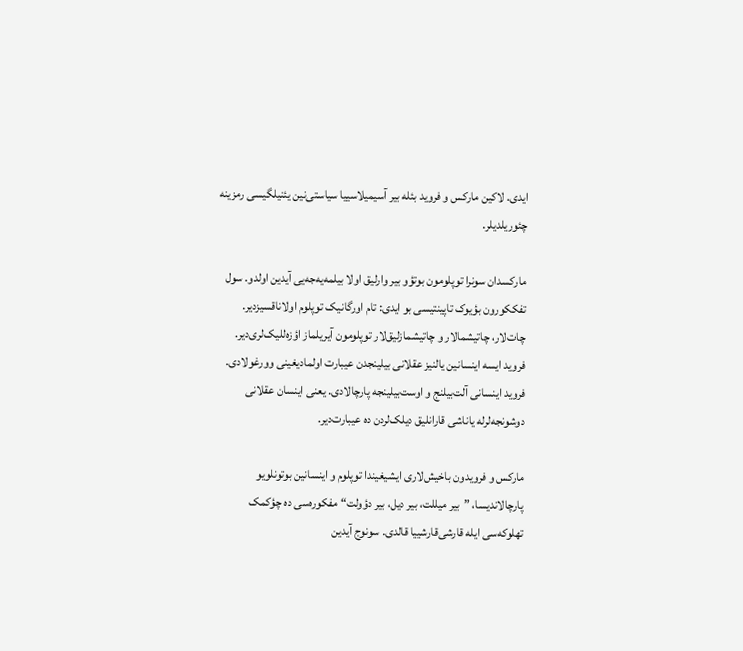ایدی. لاکین مارکس و فروید بئله بیر آسیمیلاسییا سیاستی‌نین یئنیلگیسی رمزینه چئوریلدیلر.

مارکسدان سونرا توپلومون بوتؤو بیر وارلیق اولا بیلمه‌یه‌جه‌یی آیدین اولدو. سول تفککورون بؤیوک تاپینتیسی بو ایدی: تام اورگانیک توپلوم اولاناقسیزدیر. چات‌لار، چاتیشمالار و چاتیشمازلیق‌لار توپلومون آیریلماز اؤزه‌للیک‌لری‌دیر. فروید ایسه اینسانین یالنیز عقلانی بیلینجدن عیبارت اولمادیغینی وورغولادی. فروید اینسانی آلت‌بیلنج و اوست‌بیلینجه پارچالادی. یعنی اینسان عقلانی دوشونجه‌لر‌له یاناشی قارانلیق دیلک‌لردن ده عیبارت‌دیر.

مارکس و فرویدون باخیش‌لاری ایشیغیندا توپلوم و اینسانین بوتونلویو پارچالاندیسا، ”بیر میللت، بیر دیل، بیر دؤولت“ مفکوره‌سی ده چؤکمک تهلوکه‌سی ایله قارشی‌قارشییا قالدی. سونوج آیدین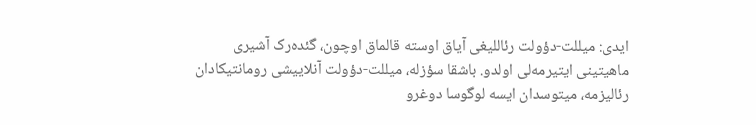ایدی: میللت-دؤولت رئاللیغی آیاق اوسته قالماق اوچون، گئده‌رک آشیری ماهیتینی ایتیرمه‌لی اولدو. باشقا سؤزله، میللت-دؤولت آنلاییشی رومانتیکا‌دان رئالیزمه، میتوسدان ایسه لوگوسا دوغرو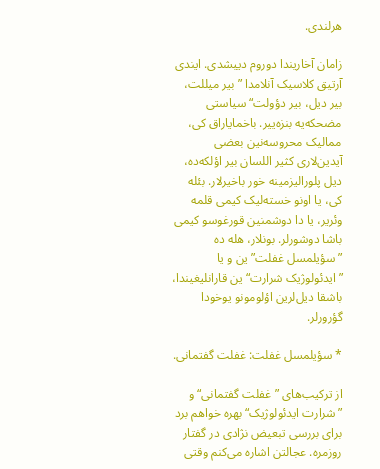هرلندی.

زامان آخاریندا دوروم دییشدی. ایندی آرتیق کلاسیک آنلامدا ”بیر میللت، بیر دیل، بیر دؤولت“ سیاستی مضحکه‌یه بنزه‌ییر. باخمایاراق کی، ممالیک محروسه‌نین بعضی آیدین‌لاری کثیر اللسان بیر اؤلکه‌ده، دیل پلورالیزمینه خور باخیرلار. بئله کی، یا اونو خسته‌لیک کیمی قلمه وئریر، یا دا دوشمنین قورغوسو کیمی باشا دوشورلر. بونلار، هله ده ”سؤیلمسل غفلت”ین و یا ”ایدئولوژیک شرارت“ین قارانلیغیندا، باشقا دیل‌لرین اؤلومونو یوخودا گؤرورلر.

* سؤیلمسل غفلت: غفلت گفتمانی.

از ترکیب‌های ”غفلت گفتمانی“ و ”شرارت ایدئولوژیک“ بهره خواهم برد برای بررسی تبعیض نژادی در گفتار روزمره. عجالتن اشاره می‌کنم وقتی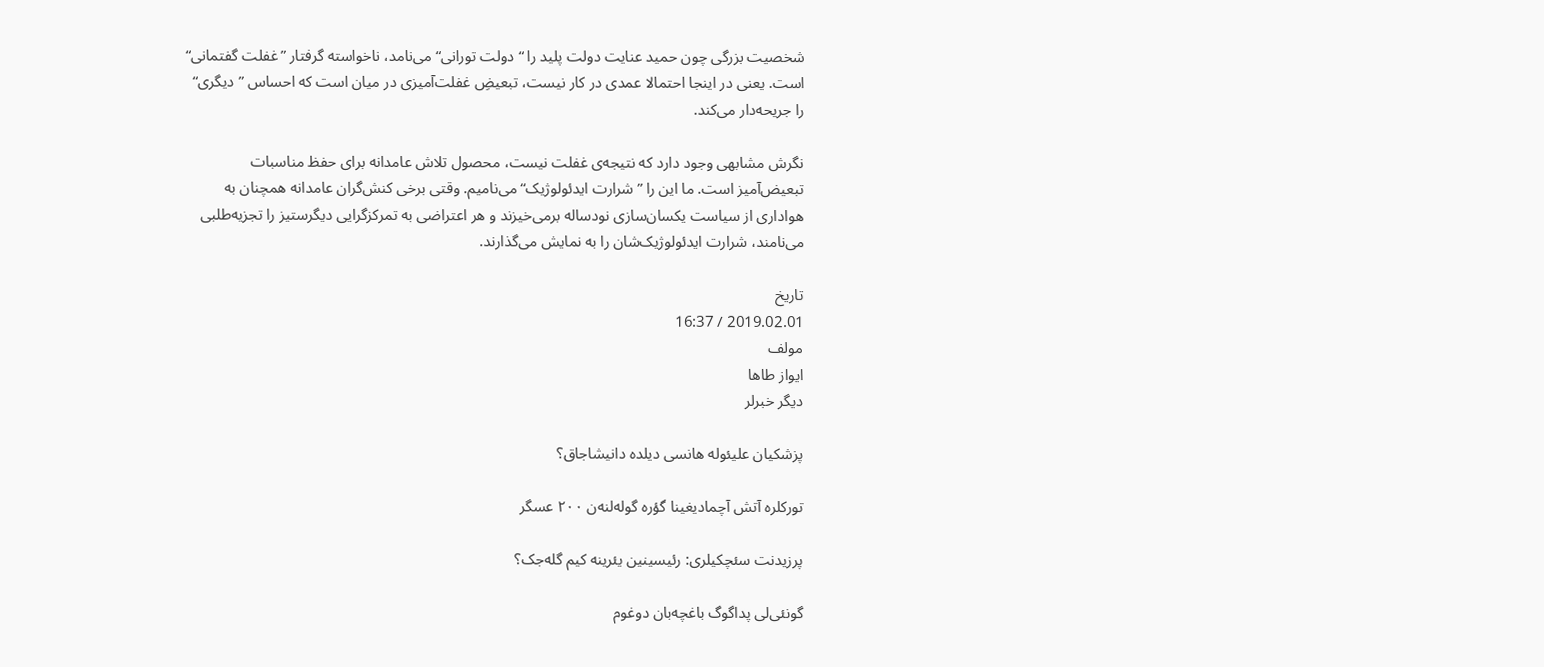شخصیت بزرگی چون حمید عنایت دولت پلید را “دولت تورانی“ می‌نامد، ناخواسته گرفتار ”غفلت گفتمانی“ است. یعنی در اینجا احتمالا عمدی در کار نیست، تبعیضِ غفلت‌آمیزی در میان است که احساس ”دیگری“ را جریحه‌دار می‌کند.

نگرش مشابهی وجود دارد که نتیجه‌ی غفلت نیست، محصول تلاش عامدانه برای حفظ مناسبات تبعیض‌آمیز است. ما این را ”شرارت ایدئولوژیک“ می‌نامیم. وقتی برخی کنش‌گران عامدانه همچنان به هواداری از سیاست یکسان‌سازی نودساله‌ برمی‌خیزند و هر اعتراضی به تمرکزگرایی دیگرستیز را تجزیه‌طلبی می‌نامند، شرارت ایدئولوژیک‌شان را به نمایش می‌گذارند.

تاریخ
2019.02.01 / 16:37
مولف
ایواز طاها
دیگر خبرلر

پزشکیان علیئوله هانسی دیلده دانیشاجاق؟

تورکلره آتش آچمادیغینا گؤره گوله‌لنه‌ن ۲۰۰ عسگر

پرزیدنت سئچکیلری: رئیسینین یئرینه کیم گله‌جک؟

گونئی‌لی پداگوگ باغچه‌بان دوغوم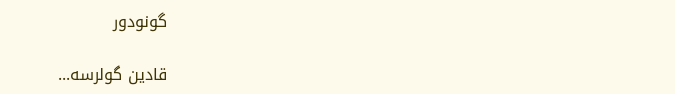گونودور

قادین گولرسه...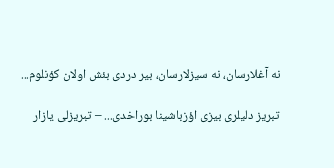نه آغلارسان، نه سیزلارسان، بیر دردی بئش اولان کؤنلوم...

تبریز دلیلری بیزی اؤزباشینا بوراخدی... – تبریزلی یازار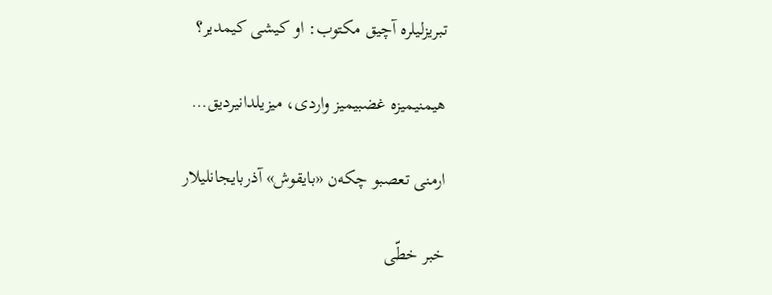تبریزلیلره آچیق مکتوب: او کیشی کیمدیر؟

هیمنیمیزه غضبیمیز واردی، میزیلدانیردیق…

ارمنی تعصبو چکه‌ن «بایقوش» آذربایجانلیلار

خبر خطّی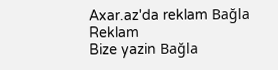Axar.az'da reklam Bağla
Reklam
Bize yazin Bağla